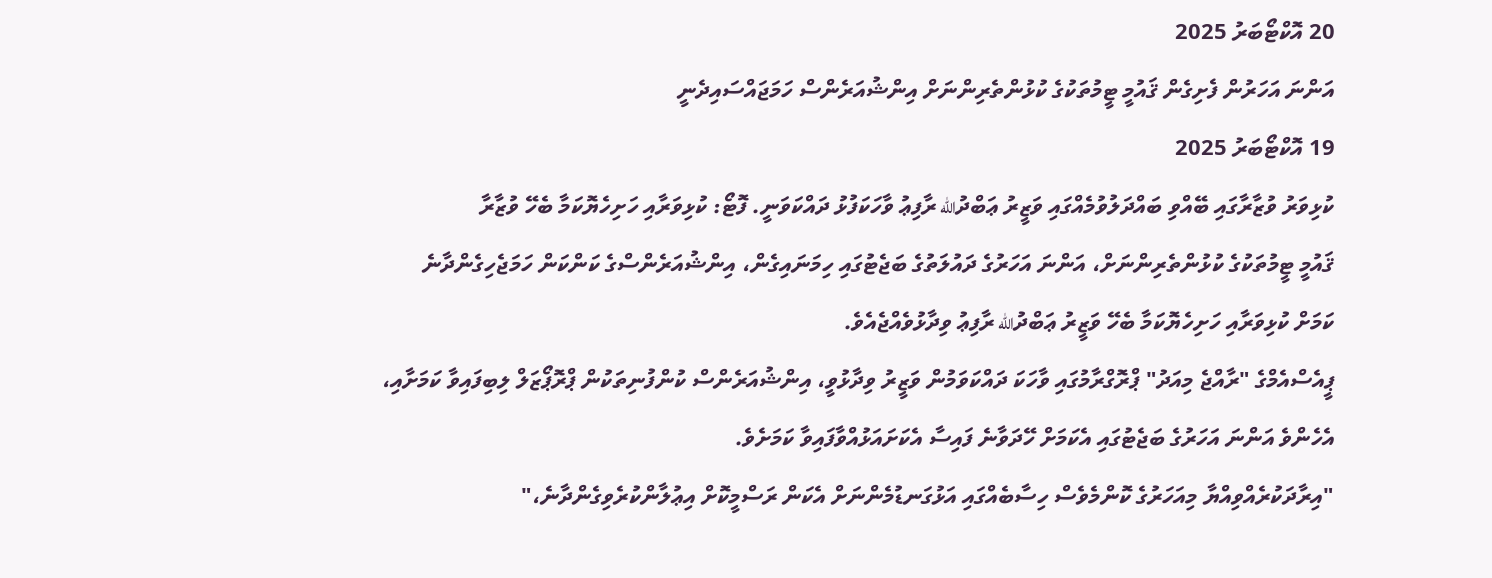20 އޮކްޓޯބަރު 2025
އަންނަ އަހަރުން ފެށިގެން ޤައުމީ ޓީމުތަކުގެ ކުޅުންތެރިންނަށް އިންޝުއަރެންސް ހަމަޖައްސައިދެނީ
19 އޮކްޓޯބަރު 2025
ކުޅިވަރު ވުޒާރާގައި ބޭއްވި ބައްދަލުވުމެއްގައި ވަޒީރު ޢަބްދުالله ރާފިޢު ވާހަކަފުޅު ދައްކަވަނީ. ފޮޓޯ: ކުޅިވަރާއި ހަށިހެޔޮކަމާ ބެހޭ ވުޒާރާ
ޤައުމީ ޓީމުތަކުގެ ކުޅުންތެރިންނަށް، އަންނަ އަހަރުގެ ދައުލަތުގެ ބަޖެޓުގައި ހިމަނައިގެން، އިންޝުއަރެންސްގެ ކަންކަން ހަމަޖެހިގެންދާނެ ކަމަށް ކުޅިވަރާއި ހަށިހެޔޮކަމާ ބެހޭ ވަޒީރު ޢަބްދުالله ރާފިޢު ވިދާޅުވެއްޖެއެވެ.
ޕީއެސްއެމްގެ "ރާއްޖެ މިއަދު" ޕްރޮގްރާމުގައި ވާހަކަ ދައްކަވަމުން ވަޒީރު ވިދާޅުވީ، އިންޝުއަރެންސް ކުންފުނިތަކުން ޕްރޮޕޯޒަލް ލިބިފައިވާ ކަމަށާއި، އެހެންވެ އަންނަ އަހަރުގެ ބަޖެޓުގައި އެކަމަށް ހޭދަވާނެ ފައިސާ އެކަށައަޅުއްވާފައިވާ ކަމަށެވެ.
"އިރާދަކުރެއްވިއްޔާ މިއަހަރުގެ ކޮންމެވެސް ހިސާބެއްގައި އަޅުގަނޑުމެންނަށް އެކަން ރަސްމީކޮށް އިޢުލާންކުރެވިގެންދާނެ،"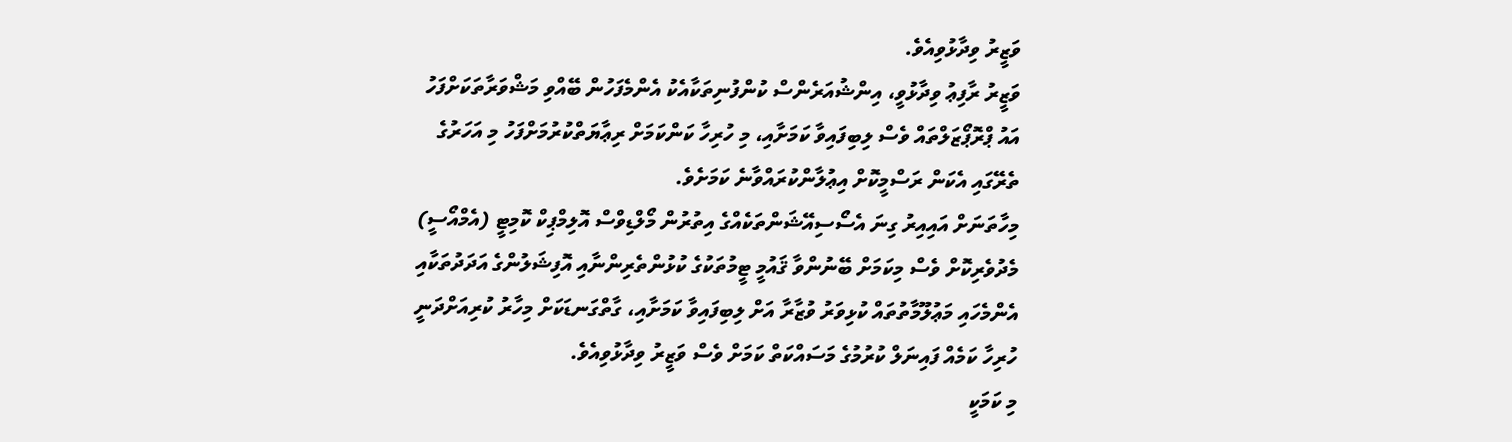ވަޒީރު ވިދާޅުވިއެވެ.
ވަޒީރު ރާފިޢު ވިދާޅުވީ، އިންޝުއަރެންސް ކުންފުނިތަކާއެކު އެންމެފަހުން ބޭއްވި މަޝްވަރާތަކަށްފަހު އައު ޕްރޮޕޯޒަލްތައް ވެސް ލިބިފައިވާ ކަމަށާއި، މި ހުރިހާ ކަންކަމަށް ރިޢާޔަތްކުރުމަށްފަހު މި އަހަރުގެ ތެރޭގައި އެކަން ރަސްމީކޮށް އިޢުލާންކުރައްވާނެ ކަމަށެވެ.
މިހާތަނަށް އައިއިރު ގިނަ އެސޯސިއޭޝަންތަކެއްގެ އިތުރުން މޯލްޑިވްސް އޮލިމްޕިކް ކޮމިޓީ (އެމްއޯސީ) މެދުވެރިކޮށް ވެސް މިކަމަށް ބޭނުންވާ ޤައުމީ ޓީމުތަކުގެ ކުޅުންތެރިންނާއި އޮފިޝަލުންގެ އަދަދުތަކާއި އެންމެހައި މަޢުލޫމާތުތައް ކުޅިވަރު ވުޒާރާ އަށް ލިބިފައިވާ ކަމަށާއި، ގާތްގަނޑަކަށް މިހާރު ކުރިއަށްދަނީ ހުރިހާ ކަމެއް ފައިނަލް ކުރުމުގެ މަސައްކަތް ކަމަށް ވެސް ވަޒީރު ވިދާޅުވިއެވެ.
މި ކަމަކީ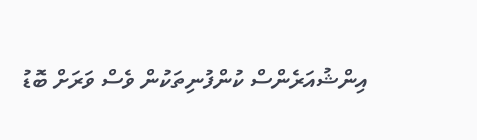އިންޝުއަރެންސް ކުންފުނިތަކުން ވެސް ވަރަށް ބޮޑު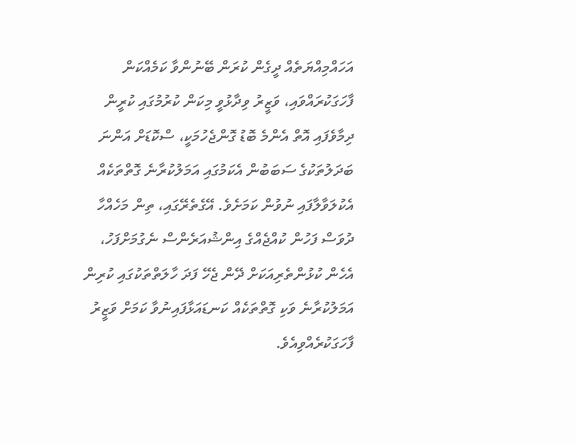އަހައްމިއްޔަތެއް ދީގެން ކުރަން ބޭނުންވާ ކަމެއްކަން ފާހަގަކުރައްވައި، ވަޒީރު ވިދާޅުވީ މިކަން ކުރުމުގައި ކުރީން ދިމާވެފައި އޮތް އެންމެ ބޮޑު ގޮންޖެހުމަކީ، ސްކޮޑަށް އަންނަ ބަދަލުތަކުގެ ސަބަބުން އެކަމުގައި އަމަލުކުރާނެ ގޮތްތަކެއް އެކުލަވާލާފައި ނުވުން ކަމަށެވެ. އޭގެތެރޭގައި، ތިން މަހެއްހާ ދުވަސް ފަހުން ކުއްޖެއްގެ އިންޝުއަރެންސް ނެގުމަށްފަހު، އެހެން ކުޅުންތެރިއަކަށް ދޭން ޖެހޭ ފަދަ ހާލަތްތަކުގައި ކުރިން އަމަލުކުރާނެ ވަކި ގޮތްތަކެއް ކަނޑައަޅާފައިނުވާ ކަމަށް ވަޒީރު ފާހަގަކުރެއްވިއެވެ.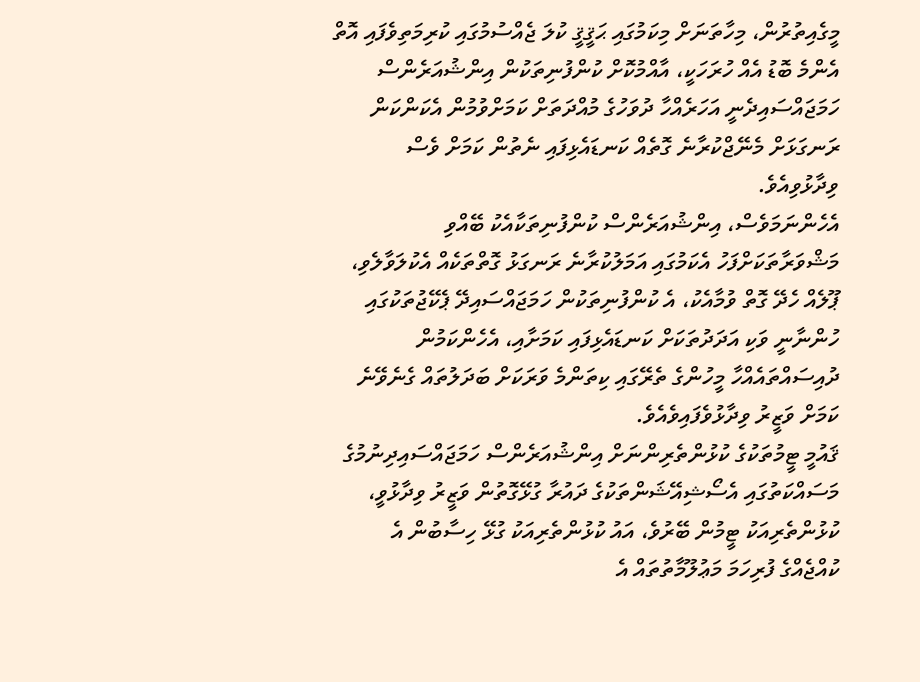މީގެއިތުރުން، މިހާތަނަށް މިކަމުގައި ޙަޤީޤީ ކުލަ ޖެއްސުމުގައި ކުރިމަތިވެފައި އޮތް އެންމެ ބޮޑު އެއް ހުރަހަކީ، އާއްމުކޮށް ކުންފުނިތަކުން އިންޝުއަރެންސް ހަމަޖައްސައިދެނީ އަހަރެއްހާ ދުވަހުގެ މުއްދަތަށް ކަމަށްވުމުން އެކަންކަން ރަނގަޅަށް މެނޭޖްކުރާނެ ގޮތެއް ކަނޑައެޅިފައި ނެތުން ކަމަށް ވެސް ވިދާޅުވިއެވެ.
އެހެންނަމަވެސް، އިންޝުއަރެންސް ކުންފުނިތަކާއެކު ބޭއްވި މަޝްވަރާތަކަށްފަހު އެކަމުގައި އަމަލުކުރާނެ ރަނގަޅު ގޮތްތަކެއް އެކުލަވާލެވި، ޕޫލެއް ހެދޭ ގޮތް ވުމާއެކު، އެ ކުންފުނިތަކުން ހަމަޖައްސައިދޭ ޕެކޭޖުތަކުގައި ހުންނާނީ ވަކި އަދަދުތަކަށް ކަނޑައެޅިފައި ކަމަށާއި، އެހެންކަމުން ދުއިސައްތައެއްހާ މީހުންގެ ތެރޭގައި ކިތަންމެ ވަރަކަށް ބަދަލުތައް ގެނެވޭނެ ކަމަށް ވަޒީރު ވިދާޅުވެފައިވެއެވެ.
ޤައުމީ ޓީމުތަކުގެ ކުޅުންތެރިންނަށް އިންޝުއަރެންސް ހަމަޖައްސައިދިނުމުގެ މަސައްކަތުގައި އެސޯޝިއޭޝަންތަކުގެ ދައުރާ ގުޅޭގޮތުން ވަޒީރު ވިދާޅުވީ، ކުޅުންތެރިއަކު ޓީމުން ބޭރުވެ، އައު ކުޅުންތެރިއަކު ގުޅޭ ހިސާބުން އެ ކުއްޖެއްގެ ފުރިހަމަ މަޢުލޫމާތުތައް އެ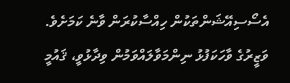އެސޯސިއޭޝަންތަކުން ހިއްސާކުރަން ވާނެ ކަމަށެވެ.
ވަޒީރުގެ ވާހަކަފުޅު ނިންމަވާލައްވަމުން ވިދާޅުވީ، ޤައުމީ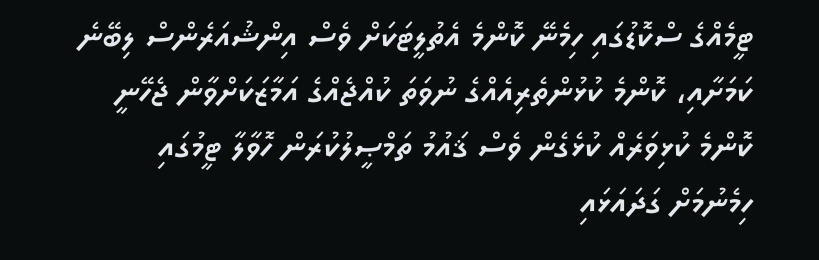ޓީމެއްގެ ސްކޮޑުގައި ހިމެނޭ ކޮންމެ އެތުލީޓަކަށް ވެސް އިންޝުއަރެންސް ލިބޭނެ ކަމަށާއި، ކޮންމެ ކުޅުންތެރިއެއްގެ ނުވަތަ ކުއްޖެއްގެ އަމާޒަކަށްވާން ޖެހޭނީ ކޮންމެ ކުޅިވަރެއް ކުޅެގެން ވެސް ޤައުމު ތަމްޞީލުކުރަން ހޮވާލާ ޓީމުގައި ހިމެނުމަށް ގަދައަޅައި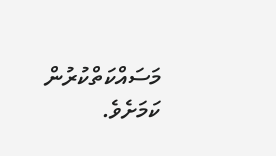މަސައްކަތްކުރުން ކަމަށެވެ.